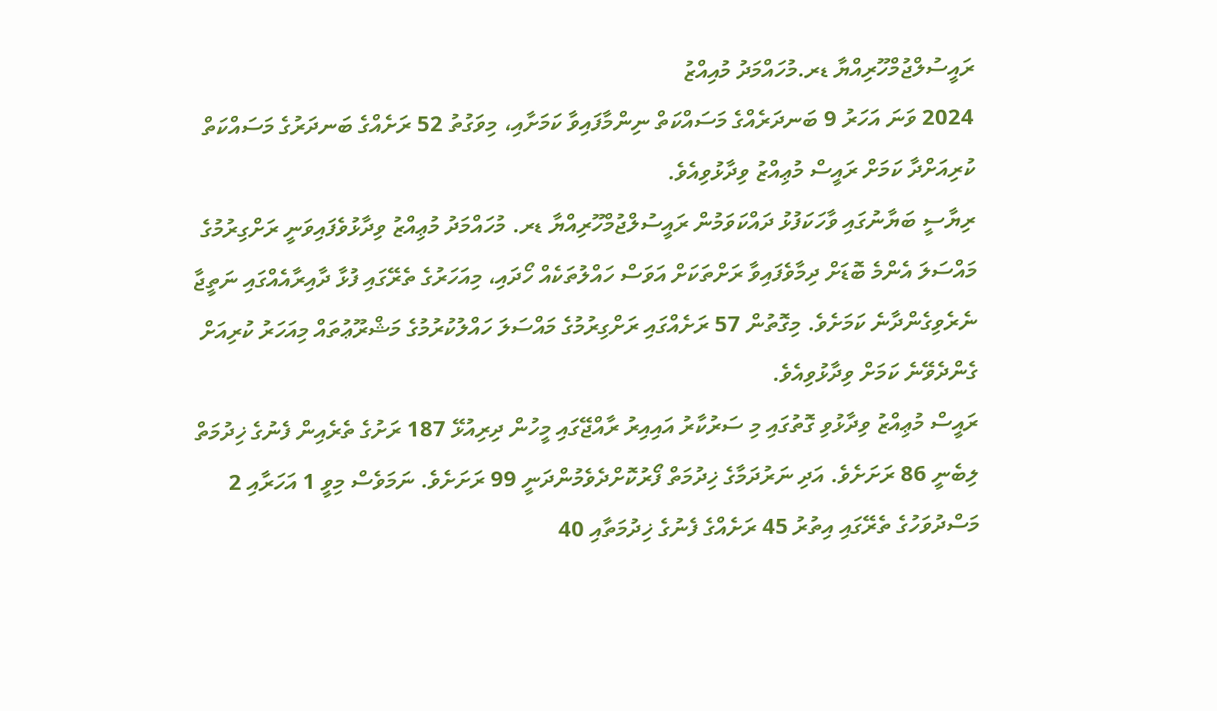ރައީސުލްޖުމްހޫރިއްޔާ ޑރ.މުހައްމަދު މުއިއްޒު
2024 ވަނަ އަހަރު 9 ބަނދަރެއްގެ މަސައްކަތް ނިންމާފައިވާ ކަމަށާއި، މިވަގުތު 52 ރަށެއްގެ ބަނދަރުގެ މަސައްކަތް ކުރިއަށްދާ ކަމަށް ރައީސް މުޢިއްޒު ވިދާޅުވިއެވެ.
ރިޔާސީ ބަޔާނުގައި ވާހަކަފުޅު ދައްކަވަމުން ރައީސުލްޖުމްހޫރިއްޔާ ޑރ. މުހައްމަދު މުޢިއްޒު ވިދާޅުވެފައިވަނީ ރަށްގިރުމުގެ މައްސަލަ އެންމެ ބޮޑަށް ދިމާވެފައިވާ ރަށްތަކަށް އަވަސް ހައްލުތަކެއް ހޯދައި، މިއަހަރުގެ ތެރޭގައި ފުޅާ ދާއިރާއެއްގައި ނަތީޖާ ނެރެވިގެންދާނެ ކަމަށެވެ. މިގޮތުން 57 ރަށެއްގައި ރަށްގިރުމުގެ މައްސަލަ ހައްލުކުރުމުގެ މަޝްރޫޢުތައް މިއަހަރު ކުރިއަށް ގެންދެވޭނެ ކަމަށް ވިދާޅުވިއެވެ.
ރައީސް މުޢިއްޒު ވިދާޅުވި ގޮތުގައި މި ސަރުކާރު އައިއިރު ރާއްޖޭގައި މީހުން ދިރިއުޅޭ 187 ރަށުގެ ތެރެއިން ފެނުގެ ޚިދުމަތް ލިބެނީ 86 ރަށަށެވެ. އަދި ނަރުދަމާގެ ޚިދުމަތް ފޯރުކޮށްދެވެމުންދަނީ 99 ރަށަށެވެ. ނަމަވެސް މިވީ 1 އަހަރާއި 2 މަސްދުވަހުގެ ތެރޭގައި އިތުރު 45 ރަށެއްގެ ފެނުގެ ޚިދުމަތާއި 40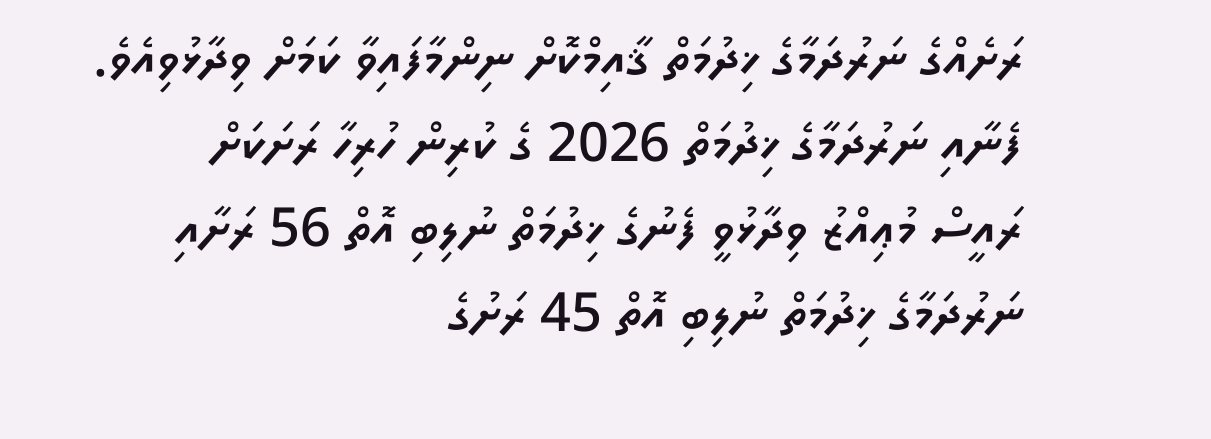ރަށެއްގެ ނަރުދަމާގެ ޚިދުމަތް ޤާއިމްކޮށް ނިންމާފައިވާ ކަމަށް ވިދާޅުވިއެވެ.
ފެނާއި ނަރުދަމާގެ ޚިދުމަތް 2026 ގެ ކުރިން ހުރިހާ ރަށަކަށް
ރައީސް މުޢިއްޒު ވިދާޅުވީ ފެނުގެ ޚިދުމަތް ނުލިބި އޮތް 56 ރަށާއި ނަރުދަމާގެ ޚިދުމަތް ނުލިބި އޮތް 45 ރަށުގެ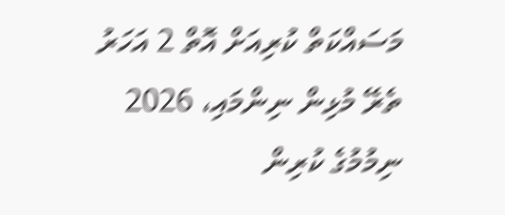މަސައްކަތް ކުރިއަށް އޮތް 2 އަހަރު ތެރޭ މުޅިން ނިންމައި، 2026 ނިމުމުގެ ކުރިން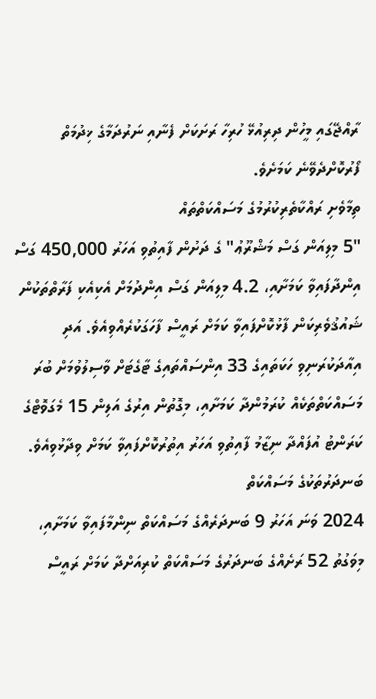ރާއްޖޭގައި މީހުން ދިރިއުޅޭ ހުރިހާ ރަށަކަށް ފެނާއި ނަރުދަމާގެ ޚިދުމަތް ފޯރުކޮށްދެވޭނެ ކަމަށެވެ.
ތިމާވެށި ރައްކާތެރިކުރުމުގެ މަސައްކަތްތައް
"5 މިލިއަން ގަސް މަޝްރޫޢު" ގެ ދަށުން ފާއިތުވި އަހަރު 450,000 ގަސް އިންދާފައިވާ ކަމަށާއި، 4.2 މިލިއަން ގަސް އިންދުމަށް އެކިއެކި ފަރާތްތަކުން ޝައުޤުވެރިކަން ފާޅުކޮށްފައިވާ ކަމަށް ރައީސް ފާހަގަކުރެއްވިއެވެ. އަދި އިއާދަކުރަނިވި ހަކަތައިގެ 33 އިންސައްތައިގެ ޓާގެޓަށް ވާސިލުވުމަށް ބުރަ މަސައްކަތްތަކެއް ކުރަމުންދާ ކަމަށާއި، މިގޮތުން އިރުގެ އަލިން 15 މެގަވޮޓްގެ ކަރަންޓު އުފައްދާ ނިޒާމު ފާއިތުވި އަހަރު އިތުރުކޮށްފައިވާ ކަމަށް ވިދާޅުވިއެވެ.
ބަނދަރުތަކުގެ މަސައްކަތް
2024 ވަނަ އަހަރު 9 ބަނދަރެއްގެ މަސައްކަތް ނިންމާފައިވާ ކަމަށާއި، މިވަގުތު 52 ރަށެއްގެ ބަނދަރުގެ މަސައްކަތް ކުރިއަށްދާ ކަމަށް ރައީސް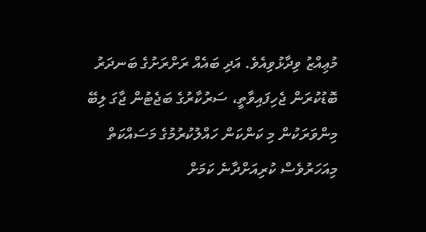މުޢިއްޒު ވިދާޅުވިއެވެ. އަދި ބައެއް ރަށްރަށުގެ ބަނދަރު ބޮޑުކުރަން ޖެހިފައިވާތީ، ސަރުކާރުގެ ބަޖެޓުން ޖާގަ ލިބޭ މިންވަރަކުން މި ކަންކަން ހައްލުކުރުމުގެ މަސައްކަތް މިއަހަރުވެސް ކުރިއަށްދާނެ ކަމަށް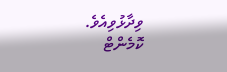ވިދާޅުވިއެވެ.
ކޮމެންޓް